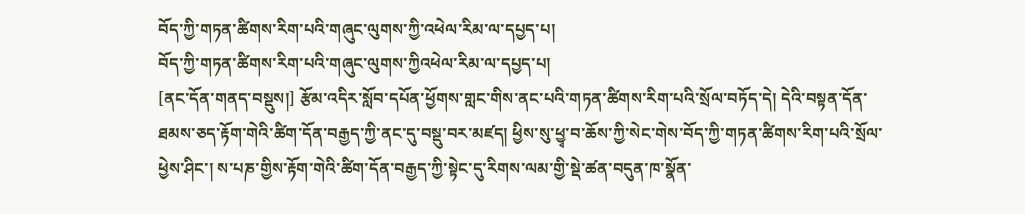བོད་ཀྱི་གཏན་ཚིགས་རིག་པའི་གཞུང་ལུགས་ཀྱི་འཕེལ་རིམ་ལ་དཔྱད་པ།
བོད་ཀྱི་གཏན་ཚིགས་རིག་པའི་གཞུང་ལུགས་ཀྱིའཕེལ་རིམ་ལ་དཔྱད་པ།
[ནང་དོན་གནད་བསྡུས།] རྩོམ་འདིར་སློབ་དཔོན་ཕྱོགས་གླང་གིས་ནང་པའི་གཏན་ཚིགས་རིག་པའི་སྲོལ་བཏོད་དེ། དེའི་བསྟན་དོན་ཐམས་ཅད་རྟོག་གེའི་ཚིག་དོན་བརྒྱད་ཀྱི་ནང་དུ་བསྡུ་བར་མཛད། ཕྱིས་སུ་ཕྱྭ་བ་ཆོས་ཀྱི་སེང་གེས་བོད་ཀྱི་གཏན་ཚིགས་རིག་པའི་སྲོལ་ཕྱེས་ཤིང་། ས་པཎ་གྱིས་རྟོག་གེའི་ཚིག་དོན་བརྒྱད་ཀྱི་སྟེང་དུ་རིགས་ལམ་གྱི་སྡེ་ཚན་བདུན་ཁ་སྣོན་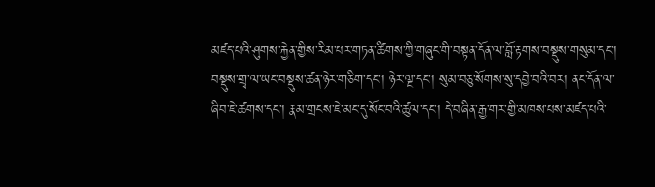མཛད་པའི་ཤུགས་རྐྱེན་གྱིས་རིམ་པར་གཏན་ཚིགས་ཀྱི་གཞུང་གི་བསྟན་དོན་ལ་བློ་རྟགས་བསྡུས་གསུམ་དང་། བསྡུས་གྲྭ་ལ་ཡང་བསྡུས་ཚན་ཉེར་གཅིག་དང་། ཉེར་ལྔ་དང་། སུམ་བཅུ་སོགས་སུ་དབྱེ་བའི་བར། ནང་དོན་ལ་ཞིབ་ཇེ་ཚགས་དང་། རྣམ་གྲངས་ཇེ་མང་དུ་སོང་བའི་ཚུལ་དང་། དེ་བཞིན་རྒྱ་གར་གྱི་མཁས་པས་མཛད་པའི་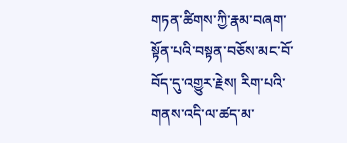གཏན་ཚིགས་ཀྱི་རྣམ་བཞག་སྟོན་པའི་བསྟན་བཅོས་མང་བོ་བོད་དུ་འགྱུར་རྗེས། རིག་པའི་གནས་འདི་ལ་ཚད་མ་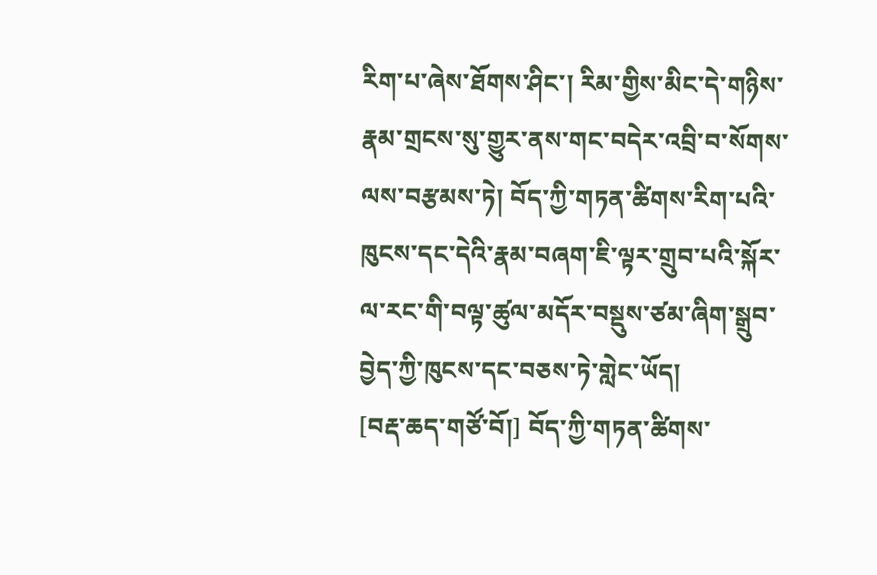རིག་པ་ཞེས་ཐོགས་ཤིང་། རིམ་གྱིས་མིང་དེ་གཉིས་རྣམ་གྲངས་སུ་གྱུར་ནས་གང་བདེར་འབྲི་བ་སོགས་ལས་བརྩམས་ཏེ། བོད་ཀྱི་གཏན་ཚིགས་རིག་པའི་ཁུངས་དང་དེའི་རྣམ་བཞག་ཇི་ལྟར་གྲུབ་པའི་སྐོར་ལ་རང་གི་བལྟ་ཚུལ་མདོར་བསྡུས་ཙམ་ཞིག་སྒྲུབ་བྱེད་ཀྱི་ཁུངས་དང་བཅས་ཏེ་གླེང་ཡོད།
[བརྡ་ཆད་གཙོ་བོ།] བོད་ཀྱི་གཏན་ཚིགས་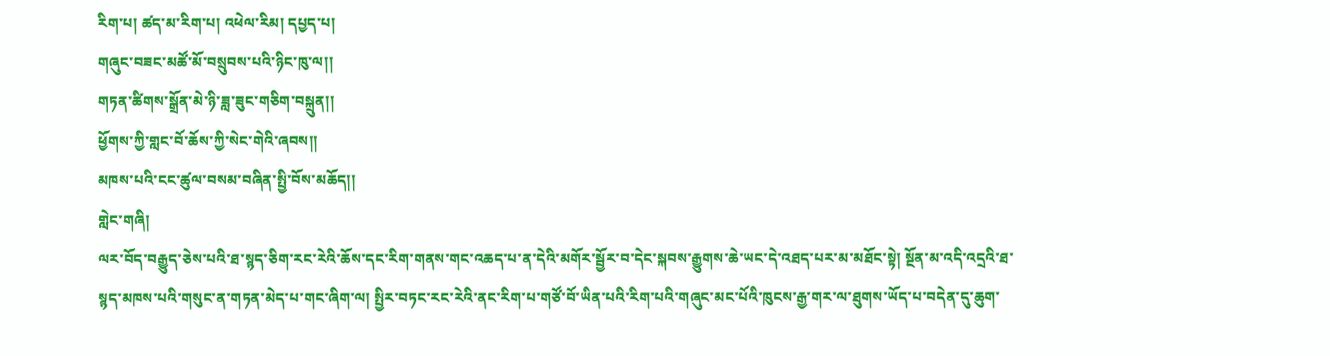རིག་པ། ཚད་མ་རིག་པ། འཕེལ་རིམ། དཔྱད་པ།
གཞུང་བཟང་མཚོ་མོ་བསྲུབས་པའི་ཉིང་ཁུ་ལ།།
གཏན་ཚིགས་སྒྲོན་མེ་ཉི་ཟླ་ཟུང་གཅིག་བསྐྲུན།།
ཕྱོགས་ཀྱི་གླང་བོ་ཆོས་ཀྱི་སེང་གེའི་ཞབས།།
མཁས་པའི་ངང་ཚུལ་བསམ་བཞིན་སྤྱི་བོས་མཆོད།།
གླེང་གཞི།
ལར་བོད་བརྒྱུད་ཅེས་པའི་ཐ་སྙད་ཅིག་རང་རེའི་ཆོས་དང་རིག་གནས་གང་འཆད་པ་ན་དེའི་མགོར་སྦྱོར་བ་དེང་སྐབས་རྒྱུགས་ཆེ་ཡང་དེ་འཐད་པར་མ་མཐོང་སྟེ། སྔོན་མ་འདི་འདྲའི་ཐ་སྙད་མཁས་པའི་གསུང་ན་གཏན་མེད་པ་གང་ཞིག་ལ། སྤྱིར་བཏང་རང་རེའི་ནང་རིག་པ་གཙོ་བོ་ཡིན་པའི་རིག་པའི་གཞུང་མང་པོའི་ཁུངས་རྒྱ་གར་ལ་ཐུགས་ཡོད་པ་བདེན་དུ་ཆུག་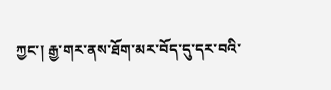ཀྱང་། རྒྱ་གར་ནས་ཐོག་མར་བོད་དུ་དར་བའི་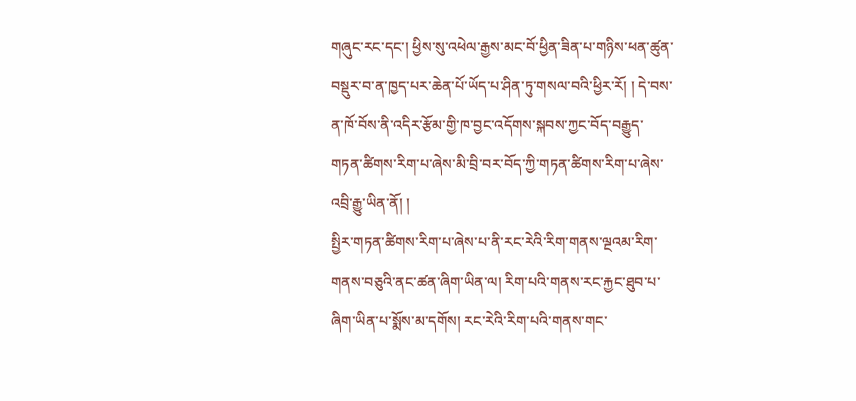གཞུང་རང་དང་། ཕྱིས་སུ་འཕེལ་རྒྱས་མང་བོ་ཕྱིན་ཟིན་པ་གཉིས་ཕན་ཚུན་བསྡུར་བ་ན་ཁྱད་པར་ཆེན་པོ་ཡོད་པ་ཤིན་ཏུ་གསལ་བའི་ཕྱིར་རོ། ། དེ་བས་ན་ཁོ་བོས་ནི་འདིར་རྩོམ་གྱི་ཁ་བྱང་འདོགས་སྐབས་ཀྱང་བོད་བརྒྱུད་གཏན་ཚིགས་རིག་པ་ཞེས་མི་བྲི་བར་བོད་ཀྱི་གཏན་ཚིགས་རིག་པ་ཞེས་འབྲི་རྒྱུ་ཡིན་ནོ། །
སྤྱིར་གཏན་ཚིགས་རིག་པ་ཞེས་པ་ནི་རང་རེའི་རིག་གནས་ལྔའམ་རིག་གནས་བཅུའི་ནང་ཚན་ཞིག་ཡིན་ལ། རིག་པའི་གནས་རང་རྐྱང་ཐུབ་པ་ཞིག་ཡིན་པ་སྨོས་མ་དགོས། རང་རེའི་རིག་པའི་གནས་གང་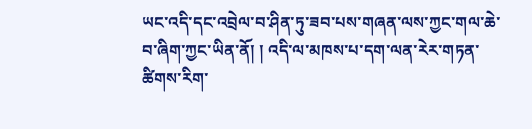ཡང་འདི་དང་འབྲེལ་བ་ཤིན་ཏུ་ཟབ་པས་གཞན་ལས་ཀྱང་གལ་ཆེ་བ་ཞིག་ཀྱང་ཡིན་ནོ། ། འདི་ལ་མཁས་པ་དག་ལན་རེར་གཏན་ཚིགས་རིག་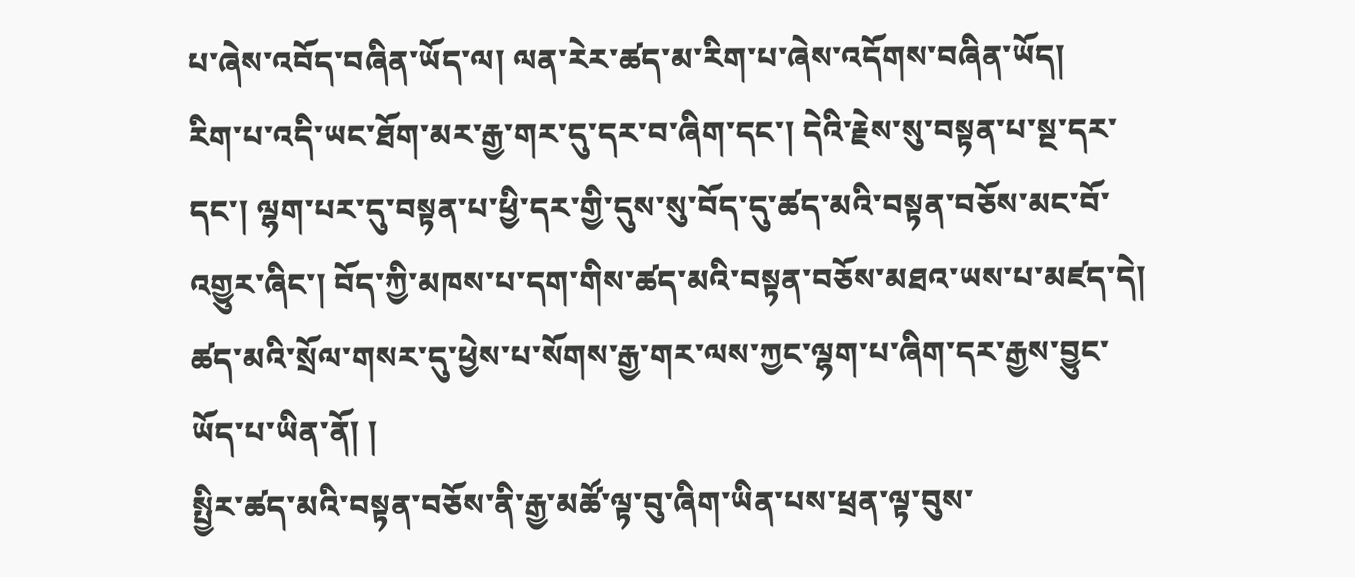པ་ཞེས་འབོད་བཞིན་ཡོད་ལ། ལན་རེར་ཚད་མ་རིག་པ་ཞེས་འདོགས་བཞིན་ཡོད།
རིག་པ་འདི་ཡང་ཐོག་མར་རྒྱ་གར་དུ་དར་བ་ཞིག་དང་། དེའི་རྗེས་སུ་བསྟན་པ་སྔ་དར་དང་། ལྷག་པར་དུ་བསྟན་པ་ཕྱི་དར་གྱི་དུས་སུ་བོད་དུ་ཚད་མའི་བསྟན་བཅོས་མང་བོ་འགྱུར་ཞིང་། བོད་ཀྱི་མཁས་པ་དག་གིས་ཚད་མའི་བསྟན་བཅོས་མཐའ་ཡས་པ་མཛད་དེ། ཚད་མའི་སྲོལ་གསར་དུ་ཕྱེས་པ་སོགས་རྒྱ་གར་ལས་ཀྱང་ལྷག་པ་ཞིག་དར་རྒྱས་བྱུང་ཡོད་པ་ཡིན་ནོ། །
སྤྱིར་ཚད་མའི་བསྟན་བཅོས་ནི་རྒྱ་མཚོ་ལྟ་བུ་ཞིག་ཡིན་པས་ཕྲན་ལྟ་བུས་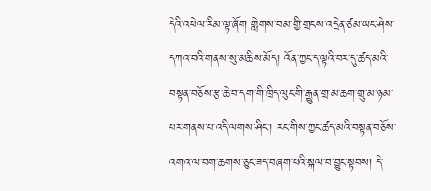དེའི་འཕེལ་རིམ་ལྟ་ཞོག གླེགས་བམ་གྱི་གྲངས་འདྲེན་ཙམ་ཡང་ཤེས་དཀའ་བའི་གནས་སུ་མཆིས་མོད། འོན་ཀྱང་ད་ལྟའི་བར་དུ་ཚད་མའི་བསྟན་བཅོས་རྩ་ཆེ་བ་དག་གི་ཁྲིད་ལུང་གི་རྒྱུན་གྲ་མ་ཆག་གྲུ་མ་ཉམ་པར་གནས་པ་འདི་ལགས་ཤིང་། རང་གིས་ཀྱང་ཚད་མའི་བསྟན་བཅོས་འགའ་ལ་བག་ཆགས་ཅུང་ཟད་བཞག་པའི་སྐལ་བ་བྱུང་སྟབས། དེ་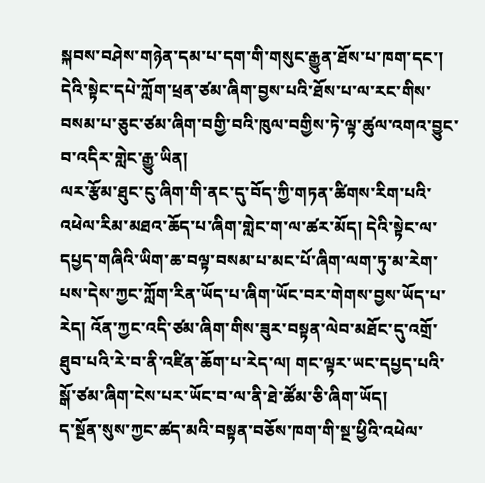སྐབས་བཤེས་གཉེན་དམ་པ་དག་གི་གསུང་རྒྱུན་ཐོས་པ་ཁག་དང་། དེའི་སྟེང་དཔེ་ཀློག་ཕྲན་ཙམ་ཞིག་བྱས་པའི་ཐོས་པ་ལ་རང་གིས་བསམ་པ་ཅུང་ཙམ་ཞིག་བགྱི་བའི་ཁུལ་བགྱིས་ཏེ་ལྟ་ཚུལ་འགའ་བྱུང་བ་འདིར་གླེང་རྒྱུ་ཡིན།
ལར་རྩོམ་ཐུང་ངུ་ཞིག་གི་ནང་དུ་བོད་ཀྱི་གཏན་ཚིགས་རིག་པའི་འཕེལ་རིམ་མཐའ་ཆོད་པ་ཞིག་གླེང་ག་ལ་ཚར་མོད། དེའི་སྟེང་ལ་དཔྱད་གཞིའི་ཡིག་ཆ་བལྟ་བསམ་པ་མང་པོ་ཞིག་ལག་ཏུ་མ་རེག་པས་དེས་ཀྱང་ཀློག་རིན་ཡོད་པ་ཞིག་ཡོང་བར་གེགས་བྱས་ཡོད་པ་རེད། འོན་ཀྱང་འདི་ཙམ་ཞིག་གིས་ཟུར་བསྟན་ལེབ་མཐོང་དུ་འགྲོ་ཐུབ་པའི་རེ་བ་ནི་འཛིན་ཆོག་པ་རེད་ལ། གང་ལྟར་ཡང་དཔྱད་པའི་སྒོ་ཙམ་ཞིག་ངེས་པར་ཡོང་བ་ལ་ནི་ཐེ་ཚོམ་ཅི་ཞིག་ཡོད།
ད་སྔོན་སུས་ཀྱང་ཚད་མའི་བསྟན་བཅོས་ཁག་གི་སྔ་ཕྱིའི་འཕེལ་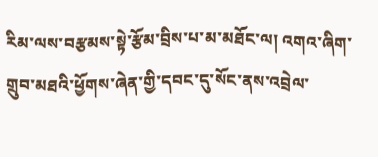རིམ་ལས་བརྩམས་སྟེ་རྩོམ་བྲིས་པ་མ་མཐོང་ལ། འགའ་ཞིག་གྲུབ་མཐའི་ཕྱོགས་ཞེན་གྱི་དབང་དུ་སོང་ནས་འབྲེལ་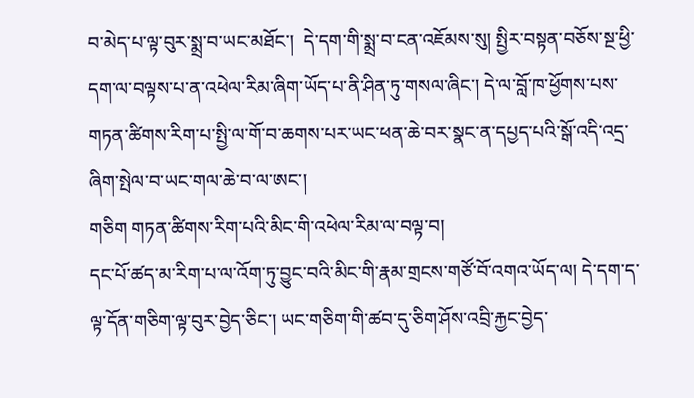བ་མེད་པ་ལྟ་བུར་སྨྲ་བ་ཡང་མཐོང་།  དེ་དག་གི་སྨྲ་བ་ངན་འཇོམས་སུ། སྤྱིར་བསྟན་བཅོས་སྔ་ཕྱི་དག་ལ་བལྟས་པ་ན་འཕེལ་རིམ་ཞིག་ཡོད་པ་ནི་ཤིན་ཏུ་གསལ་ཞིང་། དེ་ལ་བློ་ཁ་ཕྱོགས་པས་གཏན་ཚིགས་རིག་པ་སྤྱི་ལ་གོ་བ་ཆགས་པར་ཡང་ཕན་ཆེ་བར་སྣང་ན་དཔྱད་པའི་སྒོ་འདི་འདྲ་ཞིག་སྤེལ་བ་ཡང་གལ་ཆེ་བ་ལ་ཨང་།
གཅིག གཏན་ཚིགས་རིག་པའི་མིང་གི་འཕེལ་རིམ་ལ་བལྟ་བ།
དང་པོ་ཚད་མ་རིག་པ་ལ་འོག་ཏུ་བྱུང་བའི་མིང་གི་རྣམ་གྲངས་གཙོ་བོ་འགའ་ཡོད་ལ། དེ་དག་ད་ལྟ་དོན་གཅིག་ལྟ་བུར་བྱེད་ཅིང་། ཡང་གཅིག་གི་ཚབ་དུ་ཅིག་ཤོས་འབྲི་རྐྱང་བྱེད་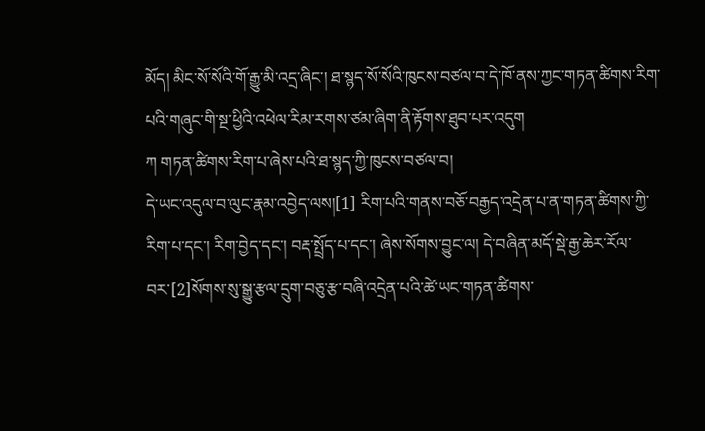མོད། མིང་སོ་སོའི་གོ་རྒྱུ་མི་འདྲ་ཞིང་། ཐ་སྙད་སོ་སོའི་ཁུངས་བཙལ་བ་དེ་ཁོ་ནས་ཀྱང་གཏན་ཚིགས་རིག་པའི་གཞུང་གི་སྔ་ཕྱིའི་འཕེལ་རིམ་རགས་ཙམ་ཞིག་ནི་རྟོགས་ཐུབ་པར་འདུག
ཀ གཏན་ཚིགས་རིག་པ་ཞེས་པའི་ཐ་སྙད་ཀྱི་ཁུངས་བཙལ་བ།
དེ་ཡང་འདུལ་བ་ལུང་རྣམ་འབྱེད་ལས།[1] རིག་པའི་གནས་བཅོ་བརྒྱད་འདྲེན་པ་ན་གཏན་ཚིགས་ཀྱི་རིག་པ་དང་། རིག་བྱེད་དང་། བརྡ་སྤྲོད་པ་དང་། ཞེས་སོགས་བྱུང་ལ། དེ་བཞིན་མདོ་སྡེ་རྒྱ་ཆེར་རོལ་བར་[2]སོགས་སུ་སྒྱུ་རྩལ་དྲུག་བཅུ་རྩ་བཞི་འདྲེན་པའི་ཚེ་ཡང་གཏན་ཚིགས་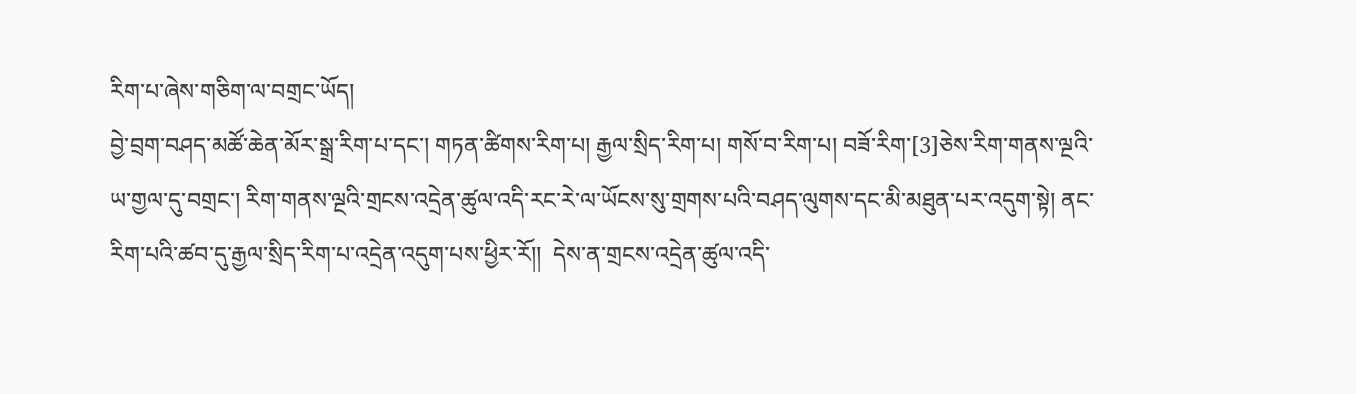རིག་པ་ཞེས་གཅིག་ལ་བགྲང་ཡོད།
བྱེ་བྲག་བཤད་མཚོ་ཆེན་མོར་སྒྲ་རིག་པ་དང་། གཏན་ཚིགས་རིག་པ། རྒྱལ་སྲིད་རིག་པ། གསོ་བ་རིག་པ། བཟོ་རིག་[3]ཅེས་རིག་གནས་ལྔའི་ཡ་གྱལ་དུ་བགྲང་། རིག་གནས་ལྔའི་གྲངས་འདྲེན་ཚུལ་འདི་རང་རེ་ལ་ཡོངས་སུ་གྲགས་པའི་བཤད་ལུགས་དང་མི་མཐུན་པར་འདུག་སྟེ། ནང་རིག་པའི་ཚབ་དུ་རྒྱལ་སྲིད་རིག་པ་འདྲེན་འདུག་པས་ཕྱིར་རོ།།  དེས་ན་གྲངས་འདྲེན་ཚུལ་འདི་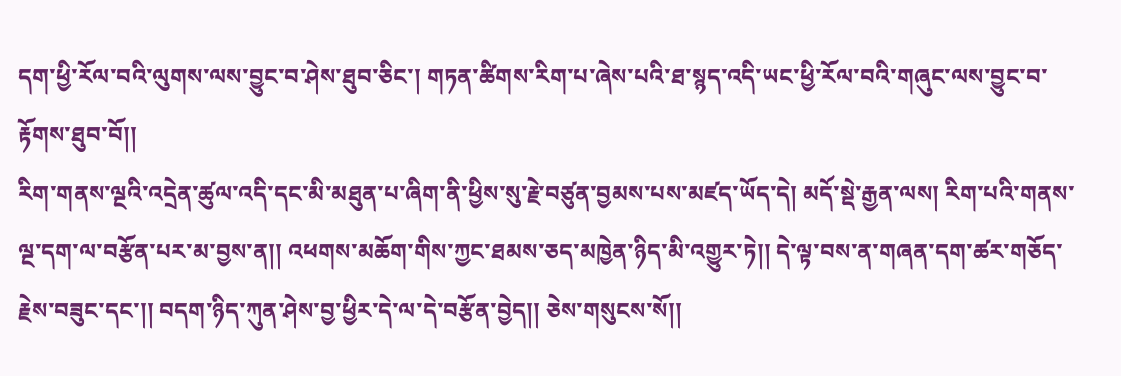དག་ཕྱི་རོལ་བའི་ལུགས་ལས་བྱུང་བ་ཤེས་ཐུབ་ཅིང་། གཏན་ཚིགས་རིག་པ་ཞེས་པའི་ཐ་སྙད་འདི་ཡང་ཕྱི་རོལ་བའི་གཞུང་ལས་བྱུང་བ་རྟོགས་ཐུབ་བོ།།
རིག་གནས་ལྔའི་འདྲེན་ཚུལ་འདི་དང་མི་མཐུན་པ་ཞིག་ནི་ཕྱིས་སུ་རྗེ་བཙུན་བྱམས་པས་མཛད་ཡོད་དེ། མདོ་སྡེ་རྒྱན་ལས། རིག་པའི་གནས་ལྔ་དག་ལ་བརྩོན་པར་མ་བྱས་ན།། འཕགས་མཆོག་གིས་ཀྱང་ཐམས་ཅད་མཁྱེན་ཉིད་མི་འགྱུར་ཏེ།། དེ་ལྟ་བས་ན་གཞན་དག་ཚར་གཅོད་རྗེས་བཟུང་དང་།། བདག་ཉིད་ཀུན་ཤེས་བྱ་ཕྱིར་དེ་ལ་དེ་བརྩོན་བྱེད།། ཅེས་གསུངས་སོ།།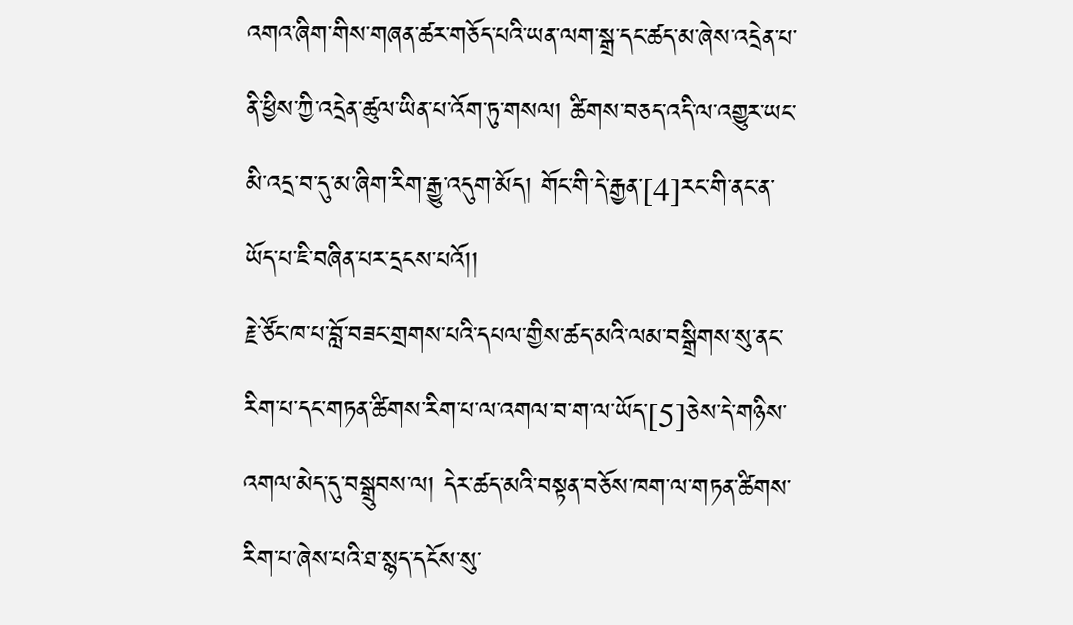འགའ་ཞིག་གིས་གཞན་ཚར་གཅོད་པའི་ཡན་ལག་སྒྲ་དང་ཚད་མ་ཞེས་འདྲེན་པ་ནི་ཕྱིས་ཀྱི་འདྲེན་ཚུལ་ཡིན་པ་འོག་ཏུ་གསལ། ཚིགས་བཅད་འདི་ལ་འགྱུར་ཡང་མི་འདྲ་བ་དུ་མ་ཞིག་རིག་རྒྱུ་འདུག་མོད། གོང་གི་དེ་རྒྱན་[4]རང་གི་ནང་ན་ཡོད་པ་ཇི་བཞིན་པར་དྲངས་པའོ།།
རྗེ་ཙོང་ཁ་པ་བློ་བཟང་གྲགས་པའི་དཔལ་གྱིས་ཚད་མའི་ལམ་བསྒྲིགས་སུ་ནང་རིག་པ་དང་གཏན་ཚིགས་རིག་པ་ལ་འགལ་བ་ག་ལ་ཡོད་[5]ཅེས་དེ་གཉིས་འགལ་མེད་དུ་བསྒྲུབས་ལ། དེར་ཚད་མའི་བསྟན་བཅོས་ཁག་ལ་གཏན་ཚིགས་རིག་པ་ཞེས་པའི་ཐ་སྙད་དངོས་སུ་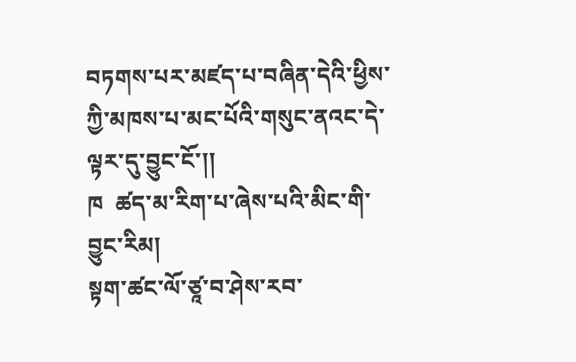བཏགས་པར་མཛད་པ་བཞིན་དེའི་ཕྱིས་ཀྱི་མཁས་པ་མང་པོའི་གསུང་ནའང་དེ་ལྟར་དུ་བྱུང་ངོ་།།
ཁ  ཚད་མ་རིག་པ་ཞེས་པའི་མིང་གི་བྱུང་རིམ།
སྟག་ཚང་ལོ་ཙཱ་བ་ཤེས་རབ་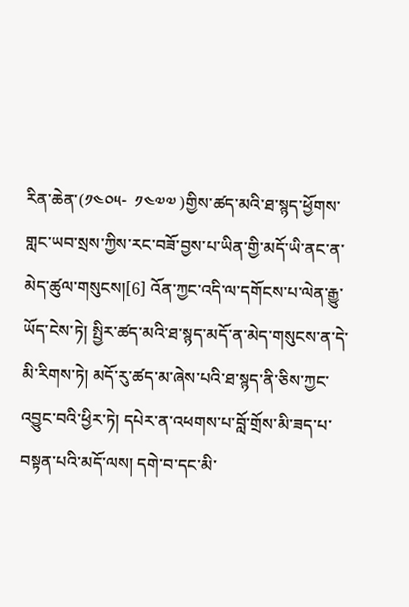རིན་ཆེན་(༡༤༠༥-  ༡༤༧༧ )གྱིས་ཚད་མའི་ཐ་སྙད་ཕྱོགས་གླང་ཡབ་སྲས་ཀྱིས་རང་བཟོ་བྱས་པ་ཡིན་གྱི་མདོ་ཡི་ནང་ན་མེད་ཚུལ་གསུངས།[6] འོན་ཀྱང་འདི་ལ་དགོངས་པ་ལེན་རྒྱུ་ཡོད་ངེས་ཏེ། སྤྱིར་ཚད་མའི་ཐ་སྙད་མདོ་ན་མེད་གསུངས་ན་དེ་མི་རིགས་ཏེ། མདོ་རུ་ཚད་མ་ཞེས་པའི་ཐ་སྙད་ནི་ཅིས་ཀྱང་འབྱུང་བའི་ཕྱིར་ཏེ། དཔེར་ན་འཕགས་པ་བློ་གྲོས་མི་ཟད་པ་བསྟན་པའི་མདོ་ལས། དགེ་བ་དང་མི་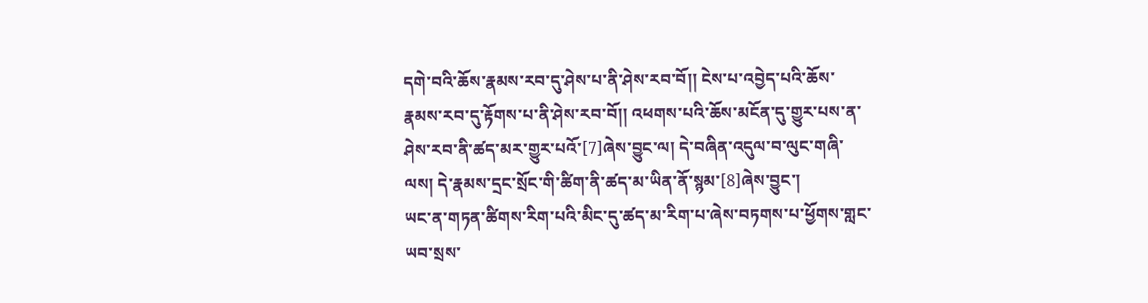དགེ་བའི་ཆོས་རྣམས་རབ་དུ་ཤེས་པ་ནི་ཤེས་རབ་བོ།། ངེས་པ་འབྱེད་པའི་ཆོས་རྣམས་རབ་དུ་རྟོགས་པ་ནི་ཤེས་རབ་བོ།། འཕགས་པའི་ཆོས་མངོན་དུ་གྱུར་པས་ན་ཤེས་རབ་ནི་ཚད་མར་གྱུར་པའོ་[7]ཞེས་བྱུང་ལ། དེ་བཞིན་འདུལ་བ་ལུང་གཞི་ལས། དེ་རྣམས་དྲང་སྲོང་གི་ཚིག་ནི་ཚད་མ་ཡིན་ནོ་སྙམ་[8]ཞེས་བྱུང་།
ཡང་ན་གཏན་ཚིགས་རིག་པའི་མིང་དུ་ཚད་མ་རིག་པ་ཞེས་བཏགས་པ་ཕྱོགས་གླང་ཡབ་སྲས་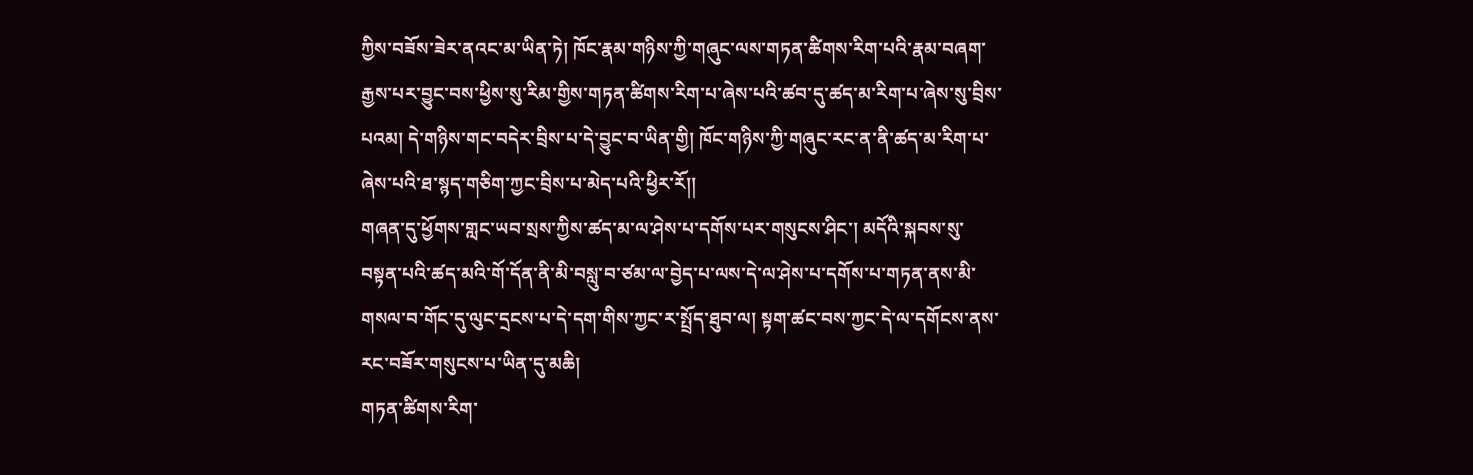ཀྱིས་བཟོས་ཟེར་ནའང་མ་ཡིན་ཏེ། ཁོང་རྣམ་གཉིས་ཀྱི་གཞུང་ལས་གཏན་ཚིགས་རིག་པའི་རྣམ་བཞག་རྒྱས་པར་བྱུང་བས་ཕྱིས་སུ་རིམ་གྱིས་གཏན་ཚིགས་རིག་པ་ཞེས་པའི་ཚབ་དུ་ཚད་མ་རིག་པ་ཞེས་སུ་བྲིས་པའམ། དེ་གཉིས་གང་བདེར་བྲིས་པ་དེ་བྱུང་བ་ཡིན་གྱི། ཁོང་གཉིས་ཀྱི་གཞུང་རང་ན་ནི་ཚད་མ་རིག་པ་ཞེས་པའི་ཐ་སྙད་གཅིག་ཀྱང་བྲིས་པ་མེད་པའི་ཕྱིར་རོ།།
གཞན་དུ་ཕྱོགས་གླང་ཡབ་སྲས་ཀྱིས་ཚད་མ་ལ་ཤེས་པ་དགོས་པར་གསུངས་ཤིང་། མདོའི་སྐབས་སུ་བསྟན་པའི་ཚད་མའི་གོ་དོན་ནི་མི་བསླུ་བ་ཙམ་ལ་བྱེད་པ་ལས་དེ་ལ་ཤེས་པ་དགོས་པ་གཏན་ནས་མི་གསལ་བ་གོང་དུ་ལུང་དྲངས་པ་དེ་དག་གིས་ཀྱང་ར་སྤྲོད་ཐུབ་ལ། སྟག་ཚང་བས་ཀྱང་དེ་ལ་དགོངས་ནས་རང་བཟོར་གསུངས་པ་ཡིན་དུ་མཆི།
གཏན་ཚིགས་རིག་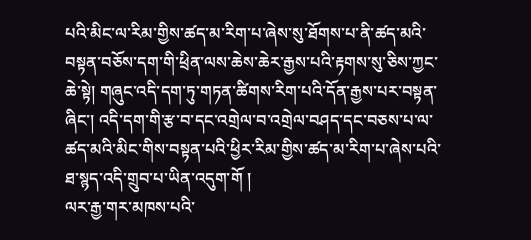པའི་མིང་ལ་རིམ་གྱིས་ཚད་མ་རིག་པ་ཞེས་སུ་ཐོགས་པ་ནི་ཚད་མའི་བསྟན་བཅོས་དག་གི་ཕྲིན་ལས་ཆེས་ཆེར་རྒྱས་པའི་རྟགས་སུ་ཅིས་ཀྱང་ཆེ་སྟེ། གཞུང་འདི་དག་ཏུ་གཏན་ཚིགས་རིག་པའི་དོན་རྒྱས་པར་བསྟན་ཞིང་། འདི་དག་གི་རྩ་བ་དང་འགྲེལ་བ་འགྲེལ་བཤད་དང་བཅས་པ་ལ་ཚད་མའི་མིང་གིས་བསྟན་པའི་ཕྱིར་རིམ་གྱིས་ཚད་མ་རིག་པ་ཞེས་པའི་ཐ་སྙད་འདི་གྲུབ་པ་ཡིན་འདུག་གོ །
ལར་རྒྱ་གར་མཁས་པའི་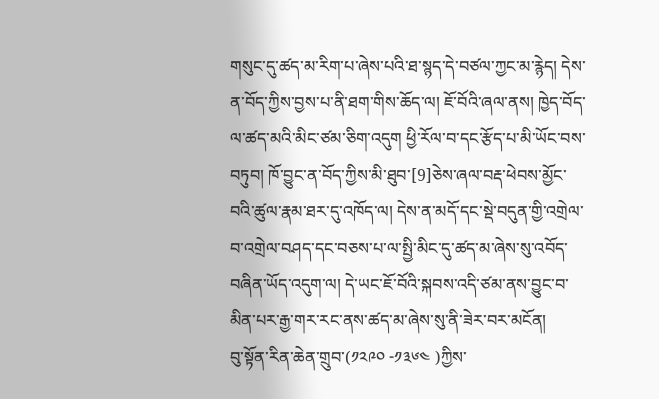གསུང་དུ་ཚད་མ་རིག་པ་ཞེས་པའི་ཐ་སྙད་དེ་བཙལ་ཀྱང་མ་རྙེད། དེས་ན་བོད་ཀྱིས་བྱས་པ་ནི་ཐག་གིས་ཆོད་ལ། ཇོ་བོའི་ཞལ་ནས། ཁྱེད་བོད་ལ་ཚད་མའི་མིང་ཙམ་ཅིག་འདུག ཕྱི་རོལ་བ་དང་རྩོད་པ་མི་ཡོང་བས་བཏུབ། ཁོ་བྱུང་ན་བོད་ཀྱིས་མི་ཐུབ་[9]ཅེས་ཞལ་བརྡ་ཕེབས་མྱོང་བའི་ཚུལ་རྣམ་ཐར་དུ་འཁོད་ལ། དེས་ན་མདོ་དང་སྡེ་བདུན་གྱི་འགྲེལ་བ་འགྲེལ་བཤད་དང་བཅས་པ་ལ་སྤྱི་མིང་དུ་ཚད་མ་ཞེས་སུ་འབོད་བཞིན་ཡོད་འདུག་ལ། དེ་ཡང་ཇོ་བོའི་སྐབས་འདི་ཙམ་ནས་བྱུང་བ་མིན་པར་རྒྱ་གར་རང་ནས་ཚད་མ་ཞེས་སུ་ནི་ཟེར་བར་མངོན།
བུ་སྟོན་རིན་ཆེན་གྲུབ་(༡༢༩༠ -༡༣༦༤ )ཀྱིས་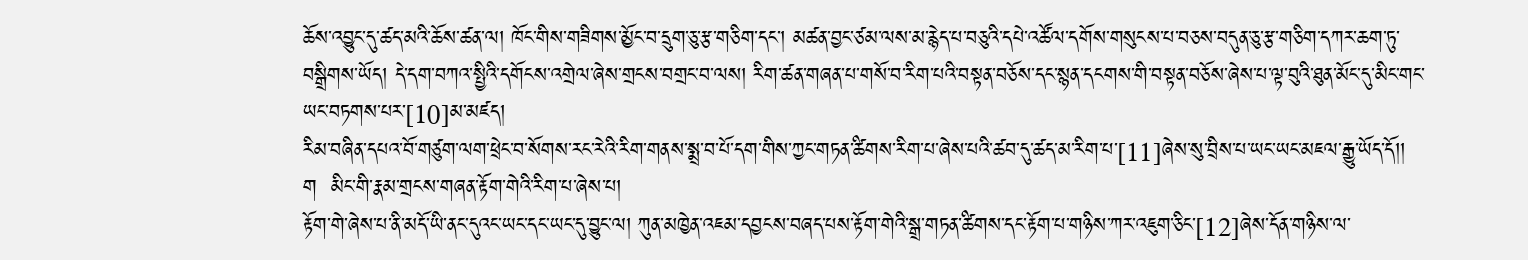ཆོས་འབྱུང་དུ་ཚད་མའི་ཆོས་ཚན་ལ། ཁོང་གིས་གཟིགས་མྱོང་བ་དྲུག་ཅུ་རྩ་གཅིག་དང་། མཚན་བྱང་ཙམ་ལས་མ་རྙེད་པ་བཅུའི་དཔེ་འཚོལ་དགོས་གསུངས་པ་བཅས་བདུན་ཅུ་རྩ་གཅིག་དཀར་ཆག་ཏུ་བསྒྲིགས་ཡོད། དེ་དག་བཀའ་སྤྱིའི་དགོངས་འགྲེལ་ཞེས་གྲངས་བགྲང་བ་ལས། རིག་ཚན་གཞན་པ་གསོ་བ་རིག་པའི་བསྟན་བཅོས་དང་སྙན་དངགས་གི་བསྟན་བཅོས་ཞེས་པ་ལྟ་བུའི་ཐུན་མོང་དུ་མིང་གང་ཡང་བཏགས་པར་[10]མ་མཛད།
རིམ་བཞིན་དཔའ་བོ་གཙུག་ལག་ཕྲེང་བ་སོགས་རང་རེའི་རིག་གནས་སྨྲ་བ་པོ་དག་གིས་ཀྱང་གཏན་ཚིགས་རིག་པ་ཞེས་པའི་ཚབ་དུ་ཚད་མ་རིག་པ་[11]ཞེས་སུ་བྲིས་པ་ཡང་ཡང་མཇལ་རྒྱུ་ཡོད་དོ།།
ག  མིང་གི་རྣམ་གྲངས་གཞན་རྟོག་གེའི་རིག་པ་ཞེས་པ།
རྟོག་གེ་ཞེས་པ་ནི་མདོ་ཡི་ནང་དུའང་ཡང་དང་ཡང་དུ་བྱུང་ལ། ཀུན་མཁྱེན་འཇམ་དབྱངས་བཞད་པས་རྟོག་གེའི་སྒྲ་གཏན་ཚིགས་དང་རྟོག་པ་གཉིས་ཀར་འཇུག་ཅིང་[12]ཞེས་དོན་གཉིས་ལ་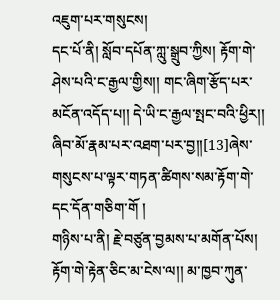འཇུག་པར་གསུངས།
དང་པོ་ནི། སློབ་དཔོན་ཀླུ་སྒྲུབ་ཀྱིས། རྟོག་གེ་ཤེས་པའི་ང་རྒྱལ་གྱིས།། གང་ཞིག་རྩོད་པར་མངོན་འདོད་པ།། དེ་ཡི་ང་རྒྱལ་སྤང་བའི་ཕྱིར།། ཞིབ་མོ་རྣམ་པར་འཐག་པར་བྱ།།[13]ཞེས་གསུངས་པ་ལྟར་གཏན་ཚིགས་སམ་རྟོག་གེ་དང་དོན་གཅིག་གོ །
གཉིས་པ་ནི། རྗེ་བཙུན་བྱམས་པ་མགོན་པོས། རྟོག་གེ་རྟེན་ཅིང་མ་ངེས་ལ།། མ་ཁྱབ་ཀུན་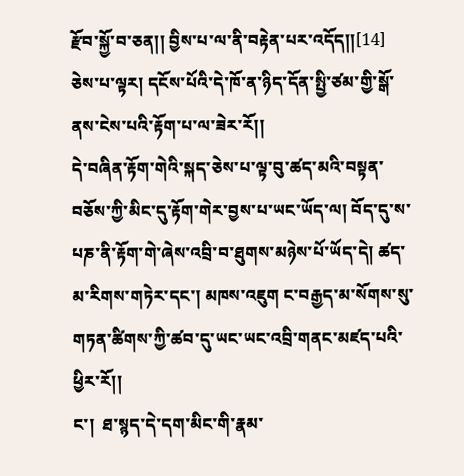རྫོབ་སྐྱོ་བ་ཅན།། བྱིས་པ་ལ་ནི་བརྟེན་པར་འདོད།།[14] ཅེས་པ་ལྟར། དངོས་པོའི་དེ་ཁོ་ན་ཉིད་དོན་སྤྱི་ཙམ་གྱི་སྒོ་ནས་ངེས་པའི་རྟོག་པ་ལ་ཟེར་རོ།།
དེ་བཞིན་རྟོག་གེའི་སྐད་ཅེས་པ་ལྟ་བུ་ཚད་མའི་བསྟན་བཅོས་ཀྱི་མིང་དུ་རྟོག་གེར་བྱས་པ་ཡང་ཡོད་ལ། བོད་དུ་ས་པཎ་ནི་རྟོག་གེ་ཞེས་འབྲི་བ་ཐུགས་མཉེས་པོ་ཡོད་དེ། ཚད་མ་རིགས་གཏེར་དང་། མཁས་འཇུག ང་བརྒྱད་མ་སོགས་སུ་གཏན་ཚིགས་ཀྱི་ཚབ་དུ་ཡང་ཡང་འབྲི་གནང་མཛད་པའི་ཕྱིར་རོ།།
ང་།  ཐ་སྙད་དེ་དག་མིང་གི་རྣམ་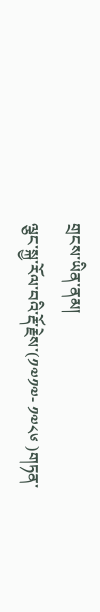གྲངས་ཡིན་ནམ།
ལྕང་སྐྱ་རོལ་བའི་རྡོ་རྗེས་(༡༧༡༧- ༡༧༨༦ )གཏན་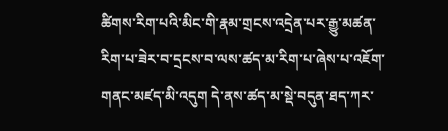ཚིགས་རིག་པའི་མིང་གི་རྣམ་གྲངས་འདྲེན་པར་རྒྱུ་མཚན་རིག་པ་ཟེར་བ་དྲངས་བ་ལས་ཚད་མ་རིག་པ་ཞེས་པ་འཇོག་གནང་མཛད་མི་འདུག དེ་ནས་ཚད་མ་སྡེ་བདུན་ཐད་ཀར་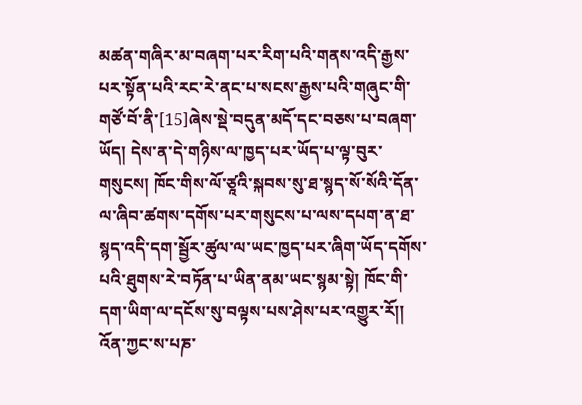མཚན་གཞིར་མ་བཞག་པར་རིག་པའི་གནས་འདི་རྒྱས་པར་སྟོན་པའི་རང་རེ་ནང་པ་སངས་རྒྱས་པའི་གཞུང་གི་གཙོ་བོ་ནི་[15]ཞེས་སྡེ་བདུན་མདོ་དང་བཅས་པ་བཞག་ཡོད། དེས་ན་དེ་གཉིས་ལ་ཁྱད་པར་ཡོད་པ་ལྟ་བུར་གསུངས། ཁོང་གིས་ལོ་ཙཱའི་སྐབས་སུ་ཐ་སྙད་སོ་སོའི་དོན་ལ་ཞིབ་ཚགས་དགོས་པར་གསུངས་པ་ལས་དཔག་ན་ཐ་སྙད་འདི་དག་སྦྱོར་ཚུལ་ལ་ཡང་ཁྱད་པར་ཞིག་ཡོད་དགོས་པའི་ཐུགས་རེ་བཏོན་པ་ཡིན་ནམ་ཡང་སྙམ་སྟེ། ཁོང་གི་དག་ཡིག་ལ་དངོས་སུ་བལྟས་པས་ཤེས་པར་འགྱུར་རོ།།
འོན་ཀྱང་ས་པཎ་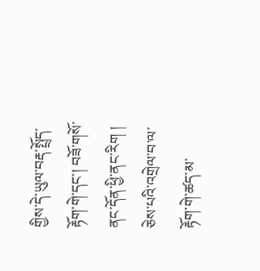གྱིས་དེ་ཡུལ་བརྡ་སྤྲོད་རྟོག་གེ་དང་། བཟོ་གསོ་ནང་དོན་ཕྱི་ནང་རིག ། ཅེས་པའི་འགྲེལ་བ་ལ་རྟོག་གེ་ཚད་མ་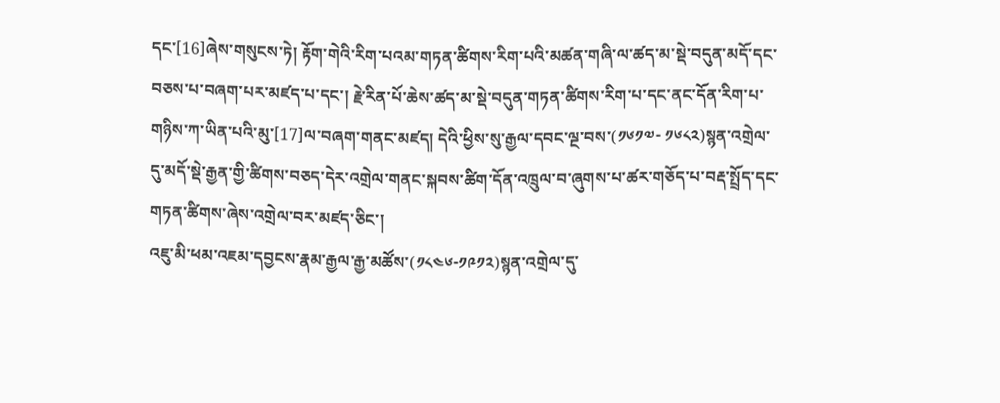དང་[16]ཞེས་གསུངས་ཏེ། རྟོག་གེའི་རིག་པའམ་གཏན་ཚིགས་རིག་པའི་མཚན་གཞི་ལ་ཚད་མ་སྡེ་བདུན་མདོ་དང་བཅས་པ་བཞག་པར་མཛད་པ་དང་། རྗེ་རིན་པོ་ཆེས་ཚད་མ་སྡེ་བདུན་གཏན་ཚིགས་རིག་པ་དང་ནང་དོན་རིག་པ་གཉིས་ཀ་ཡིན་པའི་མུ་[17]ལ་བཞག་གནང་མཛད། དེའི་ཕྱིས་སུ་རྒྱལ་དབང་ལྔ་བས་(༡༦༡༧- ༡༦༨༢)སྙན་འགྲེལ་དུ་མདོ་སྡེ་རྒྱན་གྱི་ཚིགས་བཅད་དེར་འགྲེལ་གནང་སྐབས་ཚིག་དོན་འཁྲུལ་བ་ཞུགས་པ་ཚར་གཅོད་པ་བརྡ་སྤྲོད་དང་གཏན་ཚིགས་ཞེས་འགྲེལ་བར་མཛད་ཅིང་།
འཇུ་མི་ཕམ་འཇམ་དབྱངས་རྣམ་རྒྱལ་རྒྱ་མཚོས་(༡༨༤༦-༡༩༡༢)སྙན་འགྲེལ་དུ་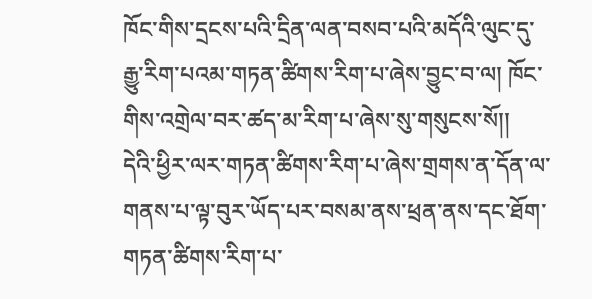ཁོང་གིས་དྲངས་པའི་དྲིན་ལན་བསབ་པའི་མདོའི་ལུང་དུ་རྒྱུ་རིག་པའམ་གཏན་ཚིགས་རིག་པ་ཞེས་བྱུང་བ་ལ། ཁོང་གིས་འགྲེལ་བར་ཚད་མ་རིག་པ་ཞེས་སུ་གསུངས་སོ།།
དེའི་ཕྱིར་ལར་གཏན་ཚིགས་རིག་པ་ཞེས་གྲགས་ན་དོན་ལ་གནས་པ་ལྟ་བུར་ཡོད་པར་བསམ་ནས་ཕྲན་ནས་དང་ཐོག་གཏན་ཚིགས་རིག་པ་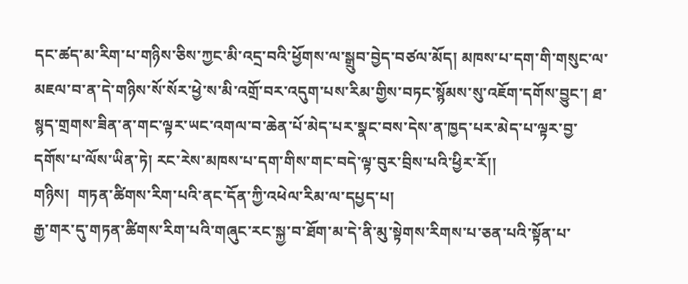དང་ཚད་མ་རིག་པ་གཉིས་ཅིས་ཀྱང་མི་འདྲ་བའི་ཕྱོགས་ལ་སྒྲུབ་བྱེད་བཙལ་མོད། མཁས་པ་དག་གི་གསུང་ལ་མཇལ་བ་ན་དེ་གཉིས་སོ་སོར་ཕྱེ་ས་མི་འགྲོ་བར་འདུག་པས་རིམ་གྱིས་བཏང་སྙོམས་སུ་འཇོག་དགོས་བྱུང་། ཐ་སྙད་གྲགས་ཟིན་ན་གང་ལྟར་ཡང་འགལ་བ་ཆེན་པོ་མེད་པར་སྣང་བས་དེས་ན་ཁྱད་པར་མེད་པ་ལྟར་བྱ་དགོས་པ་ལོས་ཡིན་ཏེ། རང་རེས་མཁས་པ་དག་གིས་གང་བདེ་ལྟ་བུར་བྲིས་པའི་ཕྱིར་རོ།།
གཉིས།  གཏན་ཚིགས་རིག་པའི་ནང་དོན་ཀྱི་འཕེལ་རིམ་ལ་དཔྱད་པ།
རྒྱ་གར་དུ་གཏན་ཚིགས་རིག་པའི་གཞུང་རང་སྐྱ་བ་ཐོག་མ་དེ་ནི་མུ་སྟེགས་རིགས་པ་ཅན་པའི་སྟོན་པ་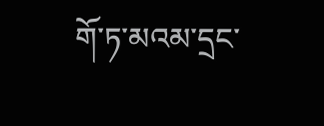གོ་ཏ་མའམ་དྲང་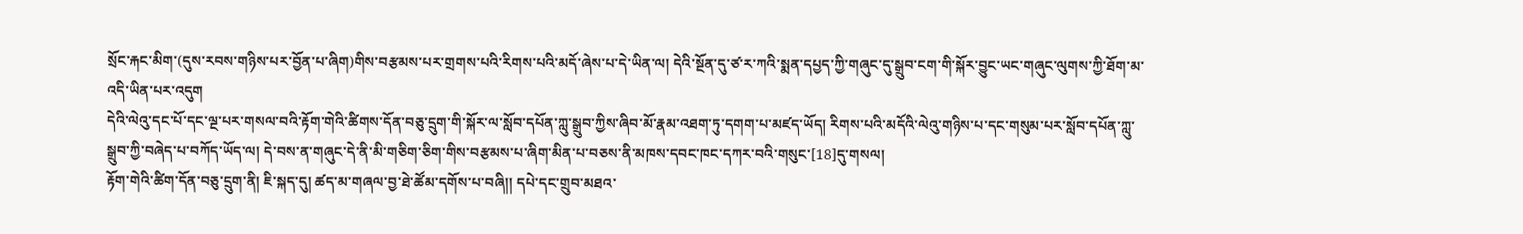སྲོང་རྐང་མིག་(དུས་རབས་གཉིས་པར་བྱོན་པ་ཞིག)གིས་བརྩམས་པར་གྲགས་པའི་རིགས་པའི་མདོ་ཞེས་པ་དེ་ཡིན་ལ། དེའི་སྔོན་དུ་ཙ་ར་ཀའི་སྨན་དཔྱད་ཀྱི་གཞུང་དུ་སྒྲུབ་ངག་གི་སྐོར་བྱུང་ཡང་གཞུང་ལུགས་ཀྱི་ཐོག་མ་འདི་ཡིན་པར་འདུག
དེའི་ལེའུ་དང་པོ་དང་ལྔ་པར་གསལ་བའི་རྟོག་གེའི་ཚིགས་དོན་བཅུ་དྲུག་གི་སྐོར་ལ་སློབ་དཔོན་ཀླུ་སྒྲུབ་ཀྱིས་ཞིབ་མོ་རྣམ་འཐག་ཏུ་དགག་པ་མཛད་ཡོད། རིགས་པའི་མདོའི་ལེའུ་གཉིས་པ་དང་གསུམ་པར་སློབ་དཔོན་ཀླུ་སྒྲུབ་ཀྱི་བཞེད་པ་བཀོད་ཡོད་ལ། དེ་བས་ན་གཞུང་དེ་ནི་མི་གཅིག་ཅིག་གིས་བརྩམས་པ་ཞིག་མིན་པ་བཅས་ནི་མཁས་དབང་ཁང་དཀར་བའི་གསུང་[18]དུ་གསལ།
རྟོག་གེའི་ཚིག་དོན་བཅུ་དྲུག་ནི། ཇི་སྐད་དུ། ཚད་མ་གཞལ་བྱ་ཐེ་ཚོམ་དགོས་པ་བཞི།། དཔེ་དང་གྲུབ་མཐའ་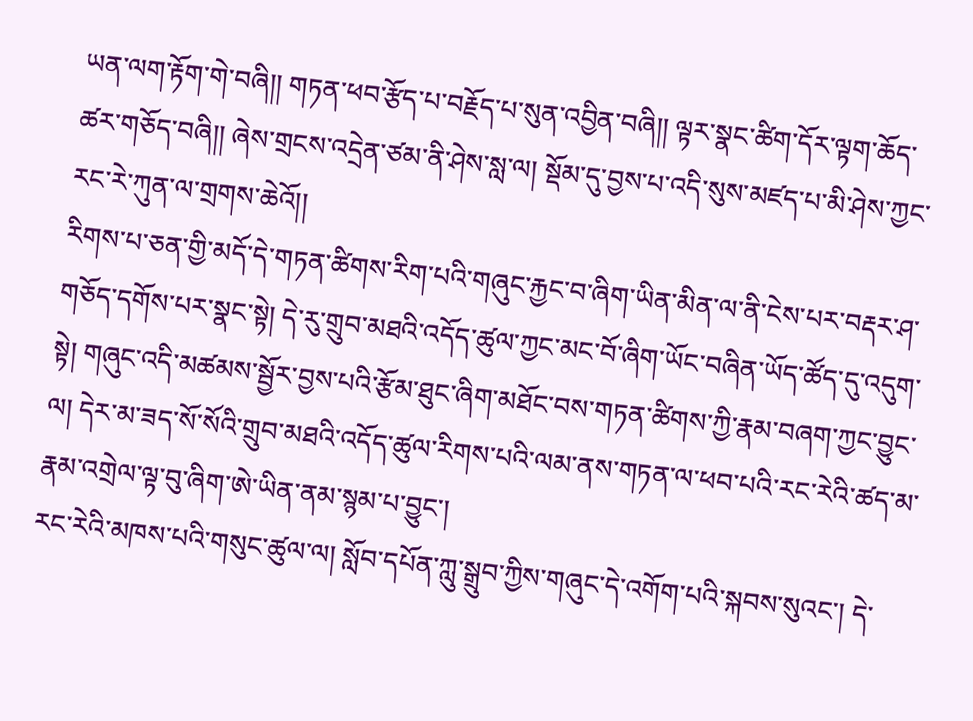ཡན་ལག་རྟོག་གེ་བཞི།། གཏན་ཕབ་རྩོད་པ་བརྗོད་པ་སུན་འབྱིན་བཞི།། ལྟར་སྣང་ཚིག་དོར་ལྟག་ཆོད་ཚར་གཅོད་བཞི།། ཞེས་གྲངས་འདྲེན་ཙམ་ནི་ཤེས་སླ་ལ། སྡོམ་དུ་བྱས་པ་འདི་སུས་མཛད་པ་མི་ཤེས་ཀྱང་རང་རེ་ཀུན་ལ་གྲགས་ཆེའོ།།
རིགས་པ་ཅན་གྱི་མདོ་དེ་གཏན་ཚིགས་རིག་པའི་གཞུང་རྐྱང་བ་ཞིག་ཡིན་མིན་ལ་ནི་ངེས་པར་བརྡར་ཤ་གཅོད་དགོས་པར་སྣང་སྟེ། དེ་རུ་གྲུབ་མཐའི་འདོད་ཚུལ་ཀྱང་མང་བོ་ཞིག་ཡོང་བཞིན་ཡོད་ཚོད་དུ་འདུག་སྟེ། གཞུང་འདི་མཚམས་སྦྱོར་བྱས་པའི་རྩོམ་ཐུང་ཞིག་མཐོང་བས་གཏན་ཚིགས་ཀྱི་རྣམ་བཞག་ཀྱང་བྱུང་ལ། དེར་མ་ཟད་སོ་སོའི་གྲུབ་མཐའི་འདོད་ཚུལ་རིགས་པའི་ལམ་ནས་གཏན་ལ་ཕབ་པའི་རང་རེའི་ཚད་མ་རྣམ་འགྲེལ་ལྟ་བུ་ཞིག་ཨེ་ཡིན་ནམ་སྙམ་པ་བྱུང་།
རང་རེའི་མཁས་པའི་གསུང་ཚུལ་ལ། སློབ་དཔོན་ཀླུ་སྒྲུབ་ཀྱིས་གཞུང་དེ་འགོག་པའི་སྐབས་སུའང་། དེ་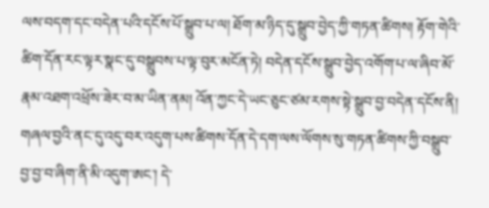ལས་བདག་དང་བདེན་པའི་དངོས་པོ་སྒྲུབ་པ་ལ། ཐོག་མ་ཉིད་དུ་སྒྲུབ་བྱེད་ཀྱི་གཏན་ཚིགས། རྟོག་གེའི་ཚིག་དོན་རང་ལྟར་སྣང་དུ་བསྒྲུབས་པ་ལྟ་བུར་མངོན་ཏེ། བདེན་དངོས་སྒྲུབ་བྱེད་འགོག་པ་ལ་ཞིབ་མོ་རྣམ་འཐག་འཕྲོས་ཟེར་བ་མ་ཡིན་ནམ། འོན་ཀྱང་དེ་ཡང་ཅུང་ཙམ་རགས་སྟེ་སྒྲུབ་བྱ་བདེན་དངོས་ནི། གཞལ་བྱའི་ནང་དུ་འདུ་བར་འདུག་པས་ཚིགས་དོན་དེ་དག་ལས་ལོགས་སུ་གཏན་ཚིགས་ཀྱི་བསྒྲུབ་བྱ་བྱ་བ་ཞིག་ནི་མི་འདུག་ཨང་། དེ་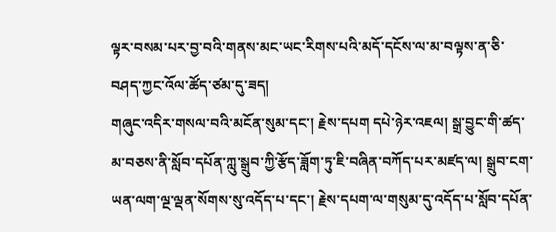ལྟར་བསམ་པར་བྱ་བའི་གནས་མང་ཡང་རིགས་པའི་མདོ་དངོས་ལ་མ་བལྟས་ན་ཅི་བཤད་ཀྱང་འོལ་ཚོད་ཙམ་དུ་ཟད།
གཞུང་འདིར་གསལ་བའི་མངོན་སུམ་དང་། རྗེས་དཔག དཔེ་ཉེར་འཇལ། སྒྲ་བྱུང་གི་ཚད་མ་བཅས་ནི་སློབ་དཔོན་ཀླུ་སྒྲུབ་ཀྱི་རྩོད་ཟློག་ཏུ་ཇི་བཞིན་བཀོད་པར་མཛད་ལ། སྒྲུབ་ངག་ཡན་ལག་ལྔ་ལྡན་སོགས་སུ་འདོད་པ་དང་། རྗེས་དཔག་ལ་གསུམ་དུ་འདོད་པ་སློབ་དཔོན་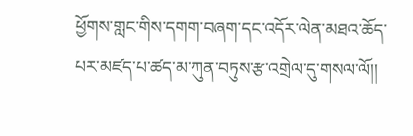ཕྱོགས་གླང་གིས་དགག་བཞག་དང་འདོར་ལེན་མཐའ་ཆོད་པར་མཛད་པ་ཚད་མ་ཀུན་བཏུས་རྩ་འགྲེལ་དུ་གསལ་ལོ།།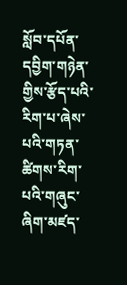སློབ་དཔོན་དབྱིག་གཉེན་གྱིས་རྩོད་པའི་རིག་པ་ཞེས་པའི་གཏན་ཚིགས་རིག་པའི་གཞུང་ཞིག་མཛད་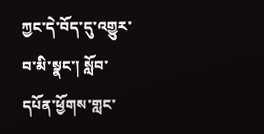ཀྱང་དེ་བོད་དུ་འགྱུར་བ་མི་སྣང་། སློབ་དཔོན་ཕྱོགས་གླང་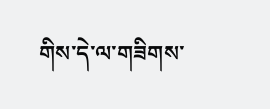གིས་དེ་ལ་གཟིགས་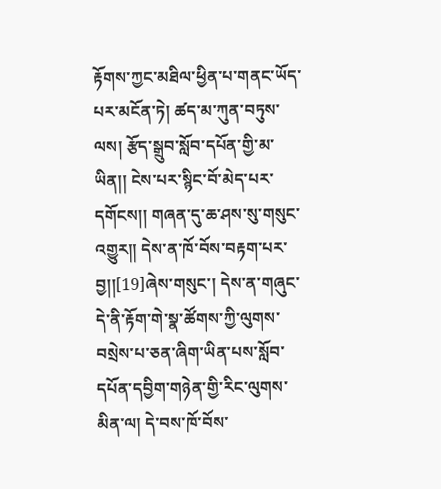རྟོགས་ཀྱང་མཐིལ་ཕྱིན་པ་གནང་ཡོད་པར་མངོན་ཏེ། ཚད་མ་ཀུན་བཏུས་ལས། རྩོད་སྒྲུབ་སློབ་དཔོན་གྱི་མ་ཡིན།། ངེས་པར་སྙིང་བོ་མེད་པར་དགོངས།། གཞན་དུ་ཆ་ཤས་སུ་གསུང་འགྱུར།། དེས་ན་ཁོ་བོས་བརྟག་པར་བྱ།།[19]ཞེས་གསུང་། དེས་ན་གཞུང་དེ་ནི་རྟོག་གེ་སྣ་ཚོགས་ཀྱི་ལུགས་བསྲེས་པ་ཅན་ཞིག་ཡིན་པས་སློབ་དཔོན་དབྱིག་གཉེན་གྱི་རིང་ལུགས་མིན་ལ། དེ་བས་ཁོ་བོས་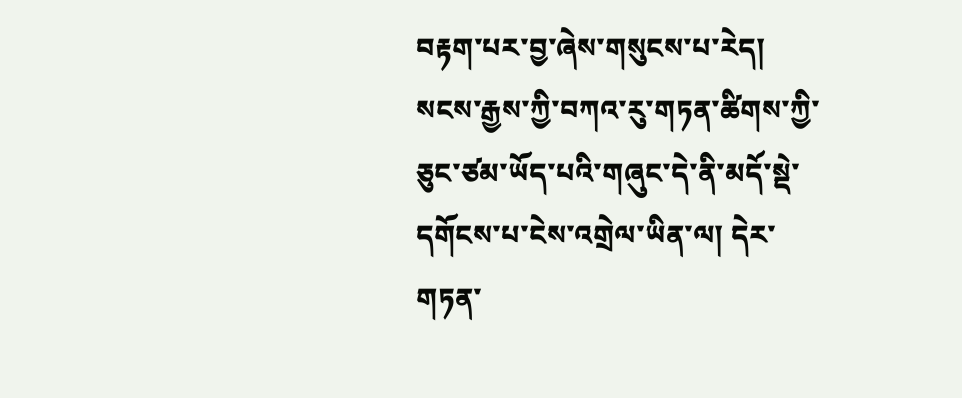བརྟག་པར་བྱ་ཞེས་གསུངས་པ་རེད།
སངས་རྒྱས་ཀྱི་བཀའ་རུ་གཏན་ཚིགས་ཀྱི་ཅུང་ཙམ་ཡོད་པའི་གཞུང་དེ་ནི་མདོ་སྡེ་དགོངས་པ་ངེས་འགྲེལ་ཡིན་ལ། དེར་གཏན་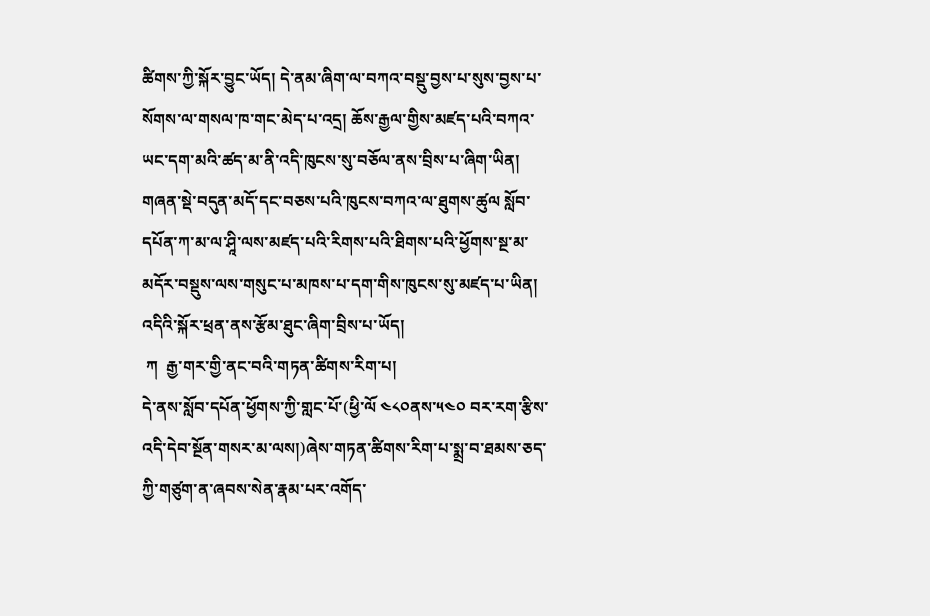ཚིགས་ཀྱི་སྐོར་བྱུང་ཡོད། དེ་ནམ་ཞིག་ལ་བཀའ་བསྡུ་བྱས་པ་སུས་བྱས་པ་སོགས་ལ་གསལ་ཁ་གང་མེད་པ་འདྲ། ཆོས་རྒྱལ་གྱིས་མཛད་པའི་བཀའ་ཡང་དག་མའི་ཚད་མ་ནི་འདི་ཁུངས་སུ་བཅོལ་ནས་བྲིས་པ་ཞིག་ཡིན། གཞན་སྡེ་བདུན་མདོ་དང་བཅས་པའི་ཁུངས་བཀའ་ལ་ཐུགས་ཚུལ སློབ་དཔོན་ཀ་མ་ལ་ཤཱི་ལས་མཛད་པའི་རིགས་པའི་ཐིགས་པའི་ཕྱོགས་སྔ་མ་མདོར་བསྡུས་ལས་གསུང་པ་མཁས་པ་དག་གིས་ཁུངས་སུ་མཛད་པ་ཡིན། འདིའི་སྐོར་ཕྲན་ནས་རྩོམ་ཐུང་ཞིག་བྲིས་པ་ཡོད།
 ཀ  རྒྱ་གར་གྱི་ནང་བའི་གཏན་ཚིགས་རིག་པ།
དེ་ནས་སློབ་དཔོན་ཕྱོགས་ཀྱི་གླང་པོ་(ཕྱི་ལོ ༤༨༠ནས་༥༤༠ བར་རག་རྩིས་འདི་དེབ་སྔོན་གསར་མ་ལས།)ཞེས་གཏན་ཚིགས་རིག་པ་སྨྲ་བ་ཐམས་ཅད་ཀྱི་གཙུག་ན་ཞབས་སེན་རྣམ་པར་འགོད་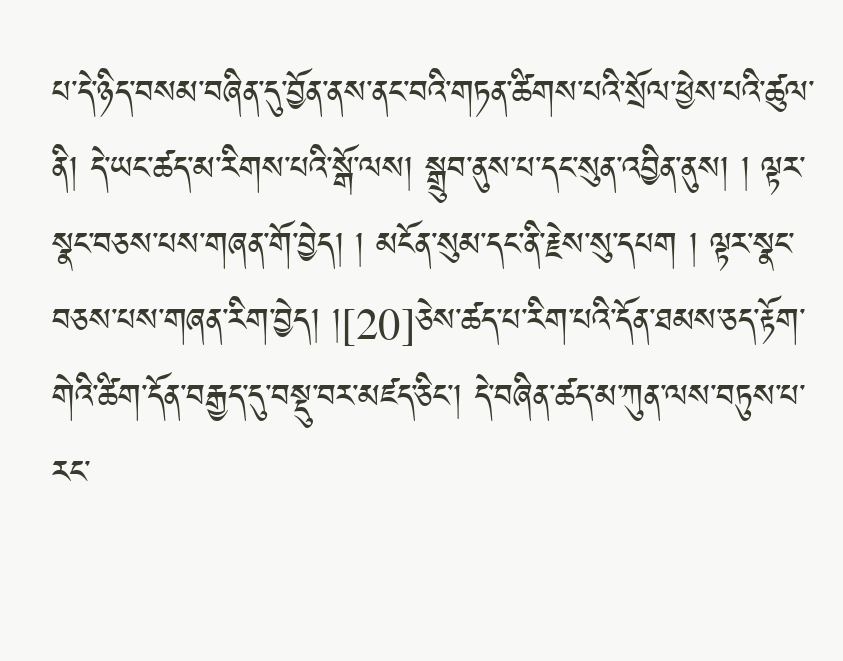པ་དེ་ཉིད་བསམ་བཞིན་དུ་བྱོན་ནས་ནང་བའི་གཏན་ཚིགས་པའི་སྲོལ་ཕྱེས་པའི་ཚུལ་ནི། དེ་ཡང་ཚད་མ་རིགས་པའི་སྒོ་ལས། སྒྲུབ་ནུས་པ་དང་སུན་འབྱིན་ནུས། ། ལྟར་སྣང་བཅས་པས་གཞན་གོ་བྱེད། ། མངོན་སུམ་དང་ནི་རྗེས་སུ་དཔག ། ལྟར་སྣང་བཅས་པས་གཞན་རིག་བྱེད། །[20]ཅེས་ཚད་པ་རིག་པའི་དོན་ཐམས་ཅད་རྟོག་གེའི་ཚིག་དོན་བརྒྱད་དུ་བསྡུ་བར་མཛད་ཅིང་། དེ་བཞིན་ཚད་མ་ཀུན་ལས་བཏུས་པ་རང་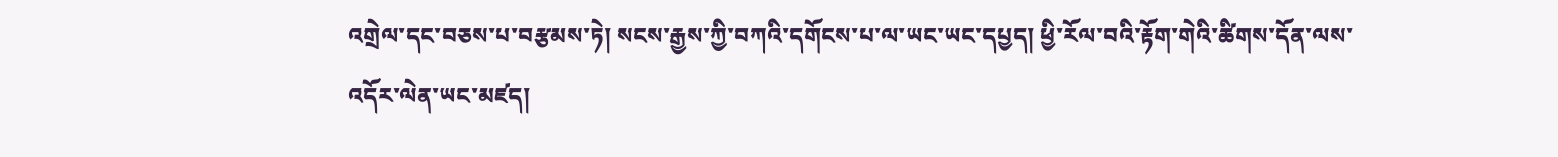འགྲེལ་དང་བཅས་པ་བརྩམས་ཏེ། སངས་རྒྱས་ཀྱི་བཀའི་དགོངས་པ་ལ་ཡང་ཡང་དཔྱད། ཕྱི་རོལ་བའི་རྟོག་གེའི་ཚིགས་དོན་ལས་འདོར་ལེན་ཡང་མཛད།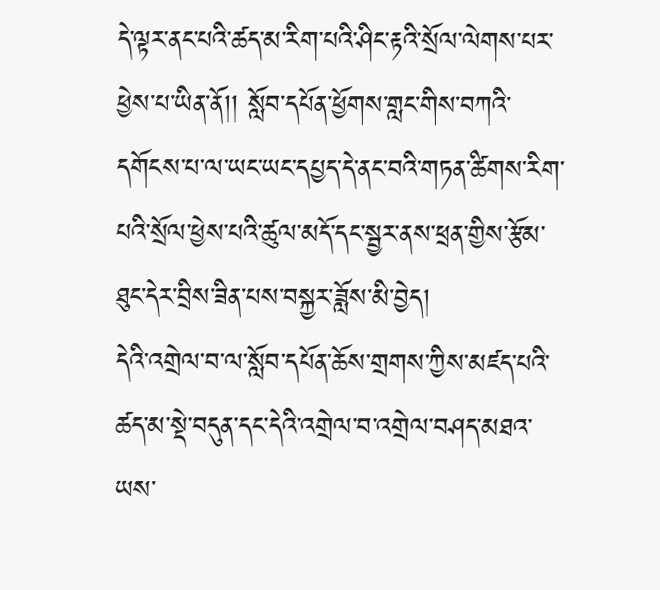དེ་ལྟར་ནང་པའི་ཚད་མ་རིག་པའི་ཤིང་རྟའི་སྲོལ་ལེགས་པར་ཕྱེས་པ་ཡིན་ནོ།། སློབ་དཔོན་ཕྱོགས་གླང་གིས་བཀའི་དགོངས་པ་ལ་ཡང་ཡང་དཔྱད་དེ་ནང་བའི་གཏན་ཚིགས་རིག་པའི་སྲོལ་ཕྱེས་པའི་ཚུལ་མདོ་དང་སྦྱར་ནས་ཕྲན་གྱིས་རྩོམ་ཐུང་དེར་བྲིས་ཟིན་པས་བསྐྱར་ཟློས་མི་བྱེད།
དེའི་འགྲེལ་བ་ལ་སློབ་དཔོན་ཆོས་གྲགས་ཀྱིས་མཛད་པའི་ཚད་མ་སྡེ་བདུན་དང་དེའི་འགྲེལ་བ་འགྲེལ་བཤད་མཐའ་ཡས་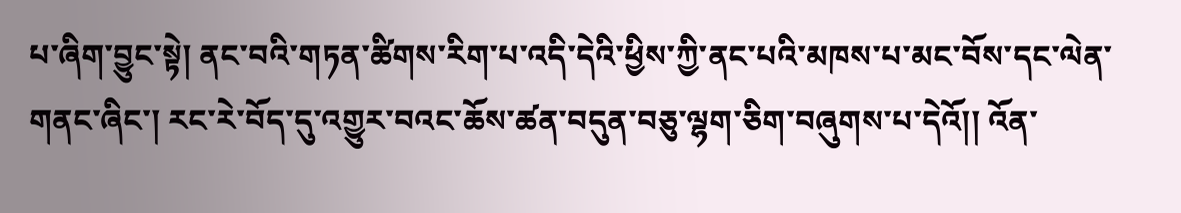པ་ཞིག་བྱུང་སྟེ། ནང་བའི་གཏན་ཚིགས་རིག་པ་འདི་དེའི་ཕྱིས་ཀྱི་ནང་པའི་མཁས་པ་མང་བོས་དང་ལེན་གནང་ཞིང་། རང་རེ་བོད་དུ་འགྱུར་བའང་ཆོས་ཚན་བདུན་བཅུ་ལྷག་ཅིག་བཞུགས་པ་དེའོ།། འོན་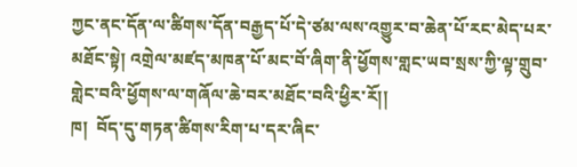ཀྱང་ནང་དོན་ལ་ཚིགས་དོན་བརྒྱད་པོ་དེ་ཙམ་ལས་འགྱུར་བ་ཆེན་པོ་རང་མེད་པར་མཐོང་སྟེ། འགྲེལ་མཛད་མཁན་པོ་མང་བོ་ཞིག་ནི་ཕྱོགས་གླང་ཡབ་སྲས་ཀྱི་ལྟ་གྲུབ་གླེང་བའི་ཕྱོགས་ལ་གཞོལ་ཆེ་བར་མཐོང་བའི་ཕྱིར་རོ།།
ཁ།  བོད་དུ་གཏན་ཚིགས་རིག་པ་དར་ཞིང་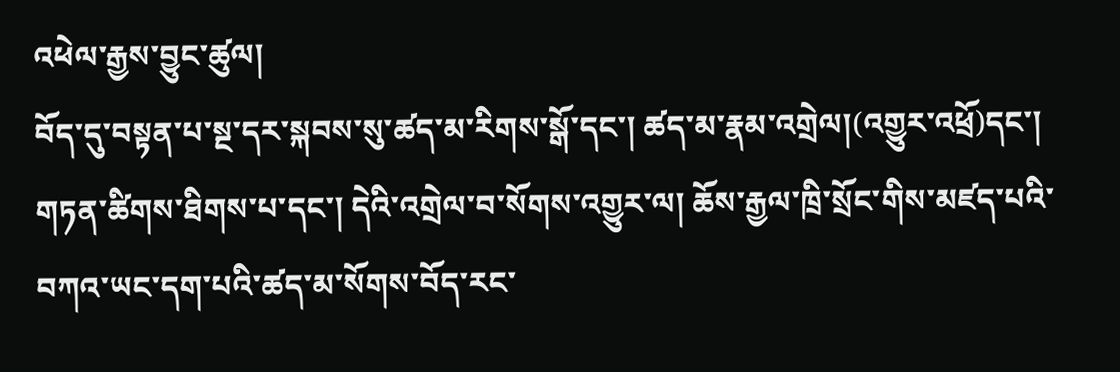འཕེལ་རྒྱས་བྱུང་ཚུལ།
བོད་དུ་བསྟན་པ་སྔ་དར་སྐབས་སུ་ཚད་མ་རིགས་སྒོ་དང་། ཚད་མ་རྣམ་འགྲེལ།(འགྱུར་འཕྲོ)དང་། གཏན་ཚིགས་ཐིགས་པ་དང་། དེའི་འགྲེལ་བ་སོགས་འགྱུར་ལ། ཆོས་རྒྱལ་ཁྲི་སྲོང་གིས་མཛད་པའི་བཀའ་ཡང་དག་པའི་ཚད་མ་སོགས་བོད་རང་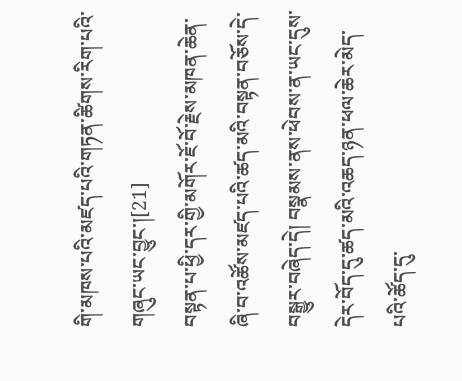གི་མཁས་པའི་མཛད་པའི་གཏན་ཚིགས་རིག་པའི་གཞུང་ཡང་བྱུང་།[21]
བསྟན་པ་ཕྱི་དར་གྱི་མགོར་ཇོ་བོ་རྗེས་མཁན་ཆེན་ཞི་བ་འཚོས་མཛད་པའི་ཚད་མའི་བསྟན་བཅོས་དེ་བསྒྱུར་བཞེད་དེ། བསྣམས་ནས་ཕེབས་ན་ཡང་དུས་དེར་བོད་དུ་ཚད་མའི་འཆད་ཉན་ཕལ་ཆེར་མེད་པའི་ཚོད་དུ་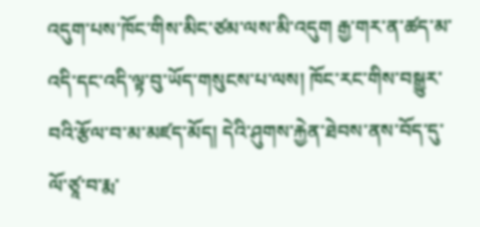འདུག་པས་ཁོང་གིས་མིང་ཙམ་ལས་མི་འདུག རྒྱ་གར་ན་ཚད་མ་འདི་དང་འདི་ལྟ་བུ་ཡོད་གསུངས་པ་ལས། ཁོང་རང་གིས་བསྒྱུར་བའི་རྩོལ་བ་མ་མཛད་མོད། དེའི་ཤུགས་རྐྱེན་ཐེབས་ནས་བོད་དུ་ལོ་ཙཱ་བ་རྨ་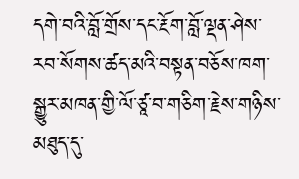དགེ་བའི་བློ་གྲོས་དང་རྔོག་བློ་ལྡན་ཤེས་རབ་སོགས་ཚད་མའི་བསྟན་བཅོས་ཁག་སྒྱུར་མཁན་གྱི་ལོ་ཙཱ་བ་གཅིག་རྗེས་གཉིས་མཐུད་དུ་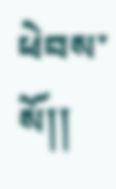ཕེབས་སོ།།